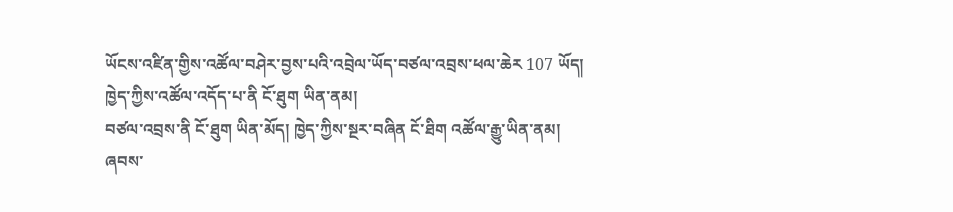ཡོངས་འཛིན་གྱིས་འཚོལ་བཤེར་བྱས་པའི་འབྲེལ་ཡོད་བཙལ་འབྲས་ཕལ་ཆེར 107 ཡོད།
ཁྱེད་ཀྱིས་འཚོལ་འདོད་པ་ནི ངོ་ཐུག ཡིན་ནམ།
བཙལ་འབྲས་ནི ངོ་ཐུག ཡིན་མོད། ཁྱེད་ཀྱིས་སྔར་བཞིན ངོ་ཐིག འཚོལ་རྒྱུ་ཡིན་ནམ།
ཞབས་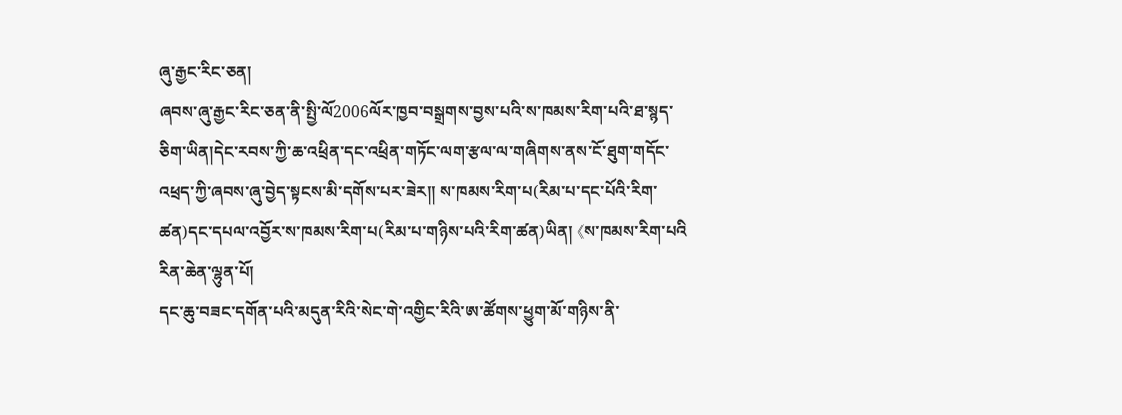ཞུ་རྒྱང་རིང་ཅན།
ཞབས་ཞུ་རྒྱང་རིང་ཅན་ནི་སྤྱི་ལོ2006ལོར་ཁྱབ་བསྒྲགས་བྱས་པའི་ས་ཁམས་རིག་པའི་ཐ་སྙད་ཅིག་ཡིན།དེང་རབས་ཀྱི་ཆ་འཕྲིན་དང་འཕྲིན་གཏོང་ལག་རྩལ་ལ་གཞིགས་ནས་ངོ་ཐུག་གདོང་འཕྲད་ཀྱི་ཞབས་ཞུ་བྱེད་སྟངས་མི་དགོས་པར་ཟེར།། ས་ཁམས་རིག་པ(རིམ་པ་དང་པོའི་རིག་ཚན)དང་དཔལ་འབྱོར་ས་ཁམས་རིག་པ(རིམ་པ་གཉིས་པའི་རིག་ཚན)ཡིན། 《ས་ཁམས་རིག་པའི
རིན་ཆེན་ལྷུན་པོ།
དང་ཆུ་བཟང་དགོན་པའི་མདུན་རིའི་སེང་གེ་འགྱིང་རིའི་ཨ་ཚོགས་ཕྱུག་མོ་གཉིས་ནི་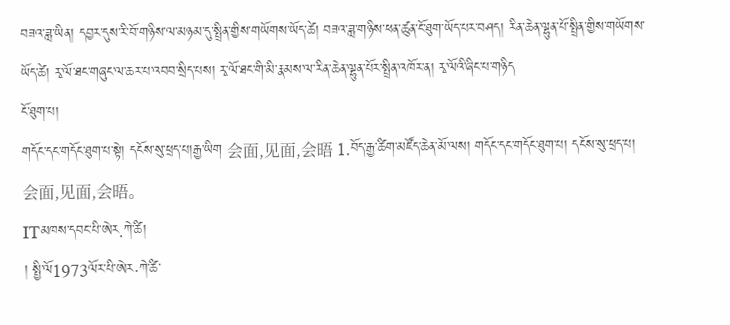བཟའ་ཟླ་ཡིན། དབྱར་དུས་རི་བོ་གཉིས་ལ་མཉམ་དུ་སྤྲིན་གྱིས་གཡོགས་ཡོད་ཚེ། བཟའ་ཟླ་གཉིས་ཕན་ཚུན་ངོ་ཐུག་ཡོད་པར་བཤད། རིན་ཆེན་ལྷུན་པོ་སྤྲིན་གྱིས་གཡོགས་ཡོད་ཚེ། རྭ་ལོ་ཐང་གཞུང་ལ་ཆར་པ་འབབ་སྲིད་པས། རྭ་ལོ་ཐང་གི་མི་རྣམས་ལ་རིན་ཆེན་ལྷུན་པོར་སྤྲིན་འཁོར་ན། རྭ་ལོའི་ཞིང་པ་གཉིད
ངོ་ཐུག་པ།
གདོང་དང་གདོང་ཐུག་པ་སྟེ། དངོས་སུ་ཕྲད་པ།རྒྱ་ཡིག 会面,见面,会晤 1.བོད་རྒྱ་ཚིག་མཛོད་ཆེན་མོ་ལས། གདོང་དང་གདོང་ཐུག་པ། དངོས་སུ་ཕྲད་པ། 会面,见面,会晤。
ITམཁས་དབང་པི་ཨེར.ཀེ་ཚི།
། སྤྱི་ལོ1973ལོར་པི་ཨེར·ཀེ་ཚི་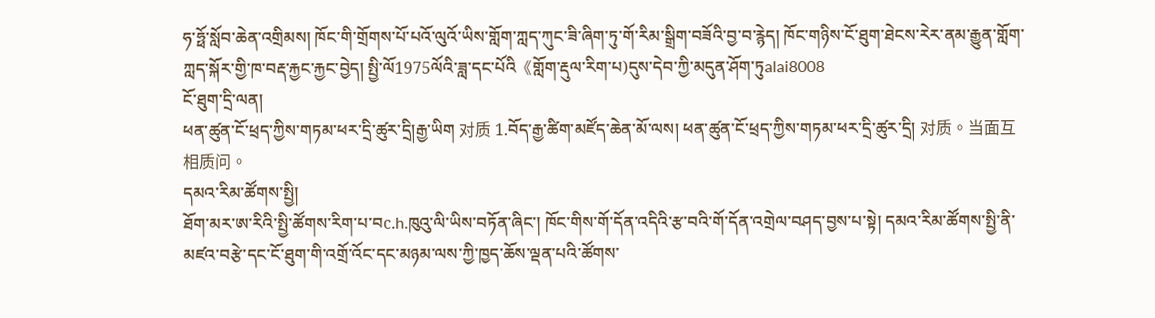ཧ་ཧྥོ་སློབ་ཆེན་འགྲིམས། ཁོང་གི་གྲོགས་པོ་པའོ་ལུའོ་ཡིས་གློག་ཀླད་ཀུང་ཟི་ཞིག་ཏུ་གོ་རིམ་སྒྲིག་བཟོའི་བྱ་བ་རྙེད། ཁོང་གཉིས་ངོ་ཐུག་ཐེངས་རེར་ནམ་རྒྱུན་གློག་ཀླད་སྐོར་གྱི་ཁ་བརྡ་རྐྱང་རྐྱང་བྱེད། སྤྱི་ལོ1975ལོའི་ཟླ་དང་པོའི《གློག་རྡུལ་རིག་པ)དུས་དེབ་ཀྱི་མདུན་ཤོག་ཏུalai8008
ངོ་ཐུག་དྲི་ལན།
ཕན་ཚུན་ངོ་ཕྲད་ཀྱིས་གཏམ་ཕར་དྲི་ཚུར་དྲི།རྒྱ་ཡིག 对质 1.བོད་རྒྱ་ཚིག་མཛོད་ཆེན་མོ་ལས། ཕན་ཚུན་ངོ་ཕྲད་ཀྱིས་གཏམ་ཕར་དྲི་ཚུར་དྲི། 对质。当面互相质问。
དམའ་རིམ་ཚོགས་སྤྱི།
ཐོག་མར་ཨ་རིའི་སྤྱི་ཚོགས་རིག་པ་བc.h.ཁུའུ་ལི་ཡིས་བཏོན་ཞིང་། ཁོང་གིས་གོ་དོན་འདིའི་རྩ་བའི་གོ་དོན་འགྲེལ་བཤད་བྱས་པ་སྟེ། དམའ་རིམ་ཚོགས་སྤྱི་ནི་མཛའ་བརྩེ་དང་ངོ་ཐུག་གི་འགྲོ་འོང་དང་མཉམ་ལས་ཀྱི་ཁྱད་ཆོས་ལྡན་པའི་ཚོགས་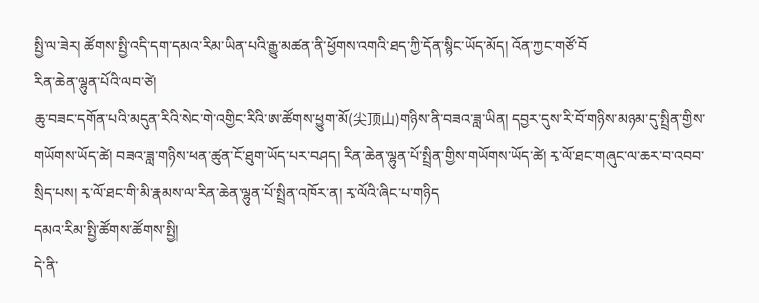སྤྱི་ལ་ཟེར། ཚོགས་སྤྱི་འདི་དག་དམའ་རིམ་ཡིན་པའི་རྒྱུ་མཚན་ནི་ཕྱོགས་འགའི་ཐད་ཀྱི་དོན་སྙིང་ཡོད་མོད། འོན་ཀྱང་གཙོ་བོ
རིན་ཆེན་ལྷུན་པོའི་ལབ་ཙེ།
ཆུ་བཟང་དགོན་པའི་མདུན་རིའི་སེང་གེ་འགྱིང་རིའི་ཨ་ཚོགས་ཕྱུག་མོ(尖顶山)གཉིས་ནི་བཟའ་ཟླ་ཡིན། དབྱར་དུས་རི་བོ་གཉིས་མཉམ་དུ་སྤྲིན་གྱིས་གཡོགས་ཡོད་ཚེ། བཟའ་ཟླ་གཉིས་ཕན་ཚུན་ངོ་ཐུག་ཡོད་པར་བཤད། རིན་ཆེན་ལྷུན་པོ་སྤྲིན་གྱིས་གཡོགས་ཡོད་ཚེ། རྭ་ལོ་ཐང་གཞུང་ལ་ཆར་བ་འབབ་སྲིད་པས། རྭ་ལོ་ཐང་གི་མི་རྣམས་ལ་རིན་ཆེན་ལྷུན་པོ་སྤྲིན་འཁོར་ན། རྭ་ལོའི་ཞིང་པ་གཉིད
དམའ་རིམ་སྤྱི་ཚོགས་ཚོགས་སྤྱི།
དེ་ནི་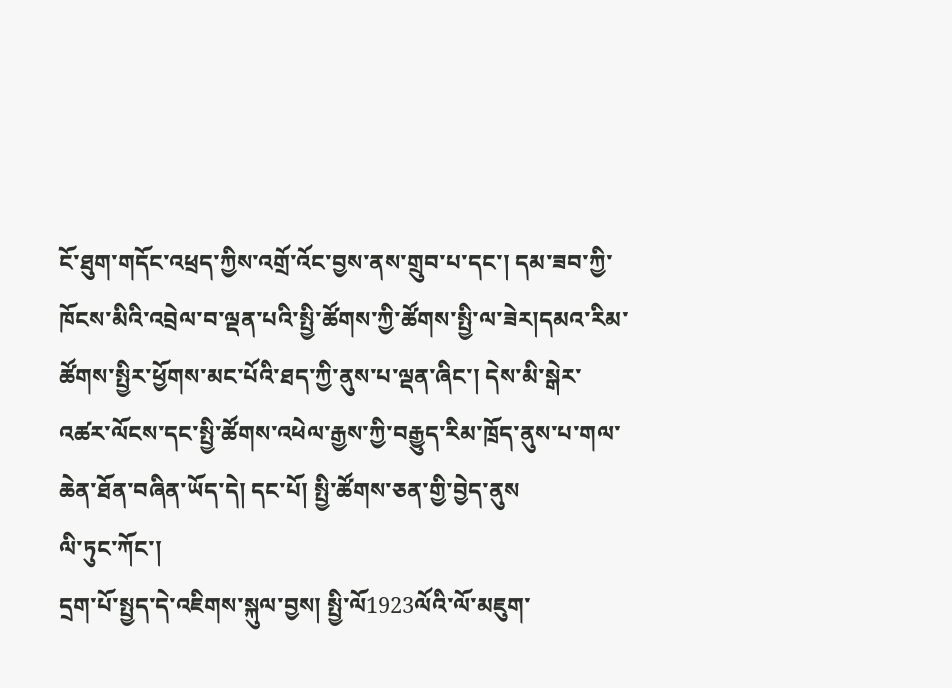ངོ་ཐུག་གདོང་འཕྲད་ཀྱིས་འགྲོ་འོང་བྱས་ནས་གྲུབ་པ་དང་། དམ་ཟབ་ཀྱི་ཁོངས་མིའི་འབྲེལ་བ་ལྡན་པའི་སྤྱི་ཚོགས་ཀྱི་ཚོགས་སྤྱི་ལ་ཟེར།དམའ་རིམ་ཚོགས་སྤྱིར་ཕྱོགས་མང་པོའི་ཐད་ཀྱི་ནུས་པ་ལྡན་ཞིང་། དེས་མི་སྒེར་འཚར་ལོངས་དང་སྤྱི་ཚོགས་འཕེལ་རྒྱས་ཀྱི་བརྒྱུད་རིམ་ཁྲོད་ནུས་པ་གལ་ཆེན་ཐོན་བཞིན་ཡོད་དེ། དང་པོ། སྤྱི་ཚོགས་ཅན་གྱི་བྱེད་ནུས
ལི་ཏུང་ཀོང་།
དྲག་པོ་སྤྱད་དེ་འཇིགས་སྐུལ་བྱས། སྤྱི་ལོ1923ལོའི་ལོ་མཇུག་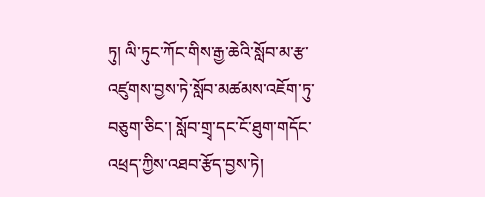ཏུ། ལི་ཏུང་ཀོང་གིས་རྒྱ་ཆེའི་སློབ་མ་རྩ་འཛུགས་བྱས་ཏེ་སློབ་མཚམས་འཇོག་ཏུ་བཅུག་ཅིང་། སློབ་གྲྭ་དང་ངོ་ཐུག་གདོང་འཕྲད་ཀྱིས་འཐབ་རྩོད་བྱས་ཏེ།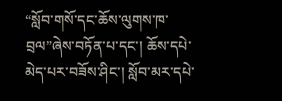“སློབ་གསོ་དང་ཆོས་ལུགས་ཁ་བྲལ”ཞེས་བཏོན་པ་དང་། ཆོས་དཔེ་མེད་པར་བཟོས་ཤིང་། སློབ་མར་དཔེ་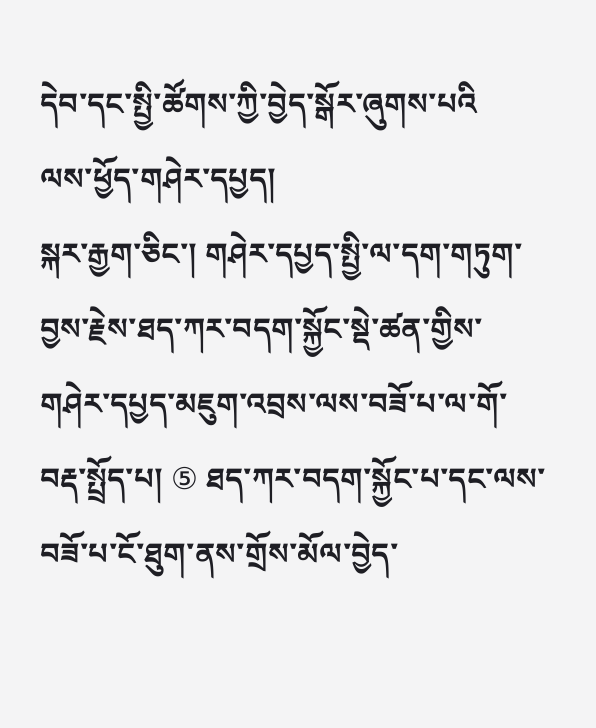དེབ་དང་སྤྱི་ཚོགས་ཀྱི་བྱེད་སྒོར་ཞུགས་པའི
ལས་ཕྱོད་གཤེར་དཔྱད།
སྐར་རྒྱག་ཅིང་། གཤེར་དཔྱད་སྤྱི་ལ་དག་གཏུག་བྱས་རྗེས་ཐད་ཀར་བདག་སྐྱོང་སྡེ་ཚན་གྱིས་གཤེར་དཔྱད་མཇུག་འབྲས་ལས་བཟོ་པ་ལ་གོ་བརྡ་སྤྲོད་པ། ⑤ ཐད་ཀར་བདག་སྐྱོང་པ་དང་ལས་བཟོ་པ་ངོ་ཐུག་ནས་གྲོས་མོལ་བྱེད་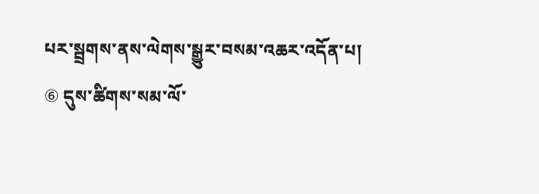པར་སྦྲགས་ནས་ལེགས་སྒྱུར་བསམ་འཆར་འདོན་པ། ⑥ དུས་ཚིགས་སམ་ལོ་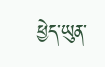ཕྱེད་ཡུན་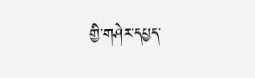གྱི་གཤེར་དཔྱད་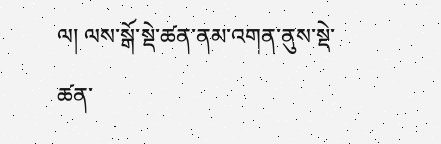ལ། ལས་སྒོ་སྡེ་ཚན་ནམ་འགན་ནུས་སྡེ་ཚན་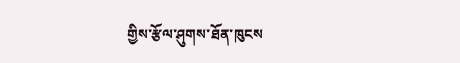གྱིས་རྩོལ་ཤུགས་ཐོན་ཁུངས